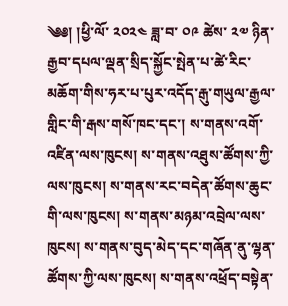༄༅། །ཕྱི་ལོ་ ༢༠༢༤ ཟླ་བ་ ༠༩ ཚེས་ ༢༧ ཉིན་རྒྱབ་དཔལ་ལྡན་སྲིད་སྐྱོང་སྤེན་པ་ཚེ་རིང་མཆོག་གིས་ཧར་པ་པུར་འདོད་རྒུ་གཡུལ་རྒྱལ་གླིང་གི་རྒས་གསོ་ཁང་དང་། ས་གནས་འགོ་འཛིན་ལས་ཁུངས། ས་གནས་འཐུས་ཚོགས་ཀྱི་ལས་ཁུངས། ས་གནས་རང་བདེན་ཚོགས་ཆུང་གི་ལས་ཁུངས། ས་གནས་མཉམ་འབྲེལ་ལས་ཁུངས། ས་གནས་བུད་མེད་དང་གཞོན་ནུ་ལྷན་ཚོགས་ཀྱི་ལས་ཁུངས། ས་གནས་འཕྲོད་བསྟེན་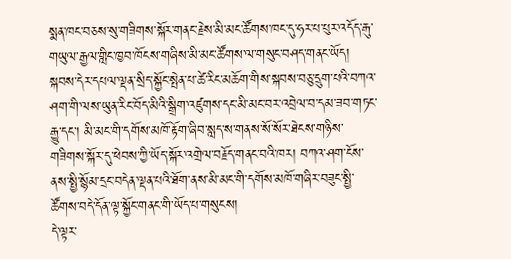སྨན་ཁང་བཅས་སུ་གཟིགས་སྐོར་གནང་རྗེས་མི་མང་ཚོགས་ཁང་དུ་ཧར་པ་པུར་འདོད་རྒུ་གཡུལ་རྒྱལ་གླིང་ཁྱབ་ཁོངས་གཞིས་མི་མང་ཚོགས་ལ་གསུང་བཤད་གནང་ཡོད།
སྐབས་དེར་དཔལ་ལྡན་སྲིད་སྐྱོང་སྤེན་པ་ཚེ་རིང་མཆོག་གིས་སྐབས་བཅུ་དྲུག་པའི་བཀའ་ཤག་གི་ལས་ཡུན་རིང་བོད་མིའི་སྒྲིག་འཛུགས་དང་མི་མང་བར་འབྲེལ་བ་དམ་ཟབ་གཏང་རྒྱུ་དང་། མི་མང་གི་དགོས་མཁོ་རྟོག་ཞིབ་སླད་ས་གནས་སོ་སོར་ཐེངས་གཉིས་གཟིགས་སྐོར་དུ་ཕེབས་ཀྱི་ཡོད་སྐོར་འགྲེལ་བརྗོད་གནང་བའི་ཁར། བཀའ་ཤག་ངོས་ནས་སྤྱི་སྙོམ་དྲང་བདེན་ལྡན་པའི་ཐོག་ནས་མི་མང་གི་དགོས་མཁོ་གཞིར་བཟུང་སྤྱི་ཚོགས་བདེ་དོན་ལྟ་སྐྱོང་གནང་གི་ཡོད་པ་གསུངས།
དེ་ལྟར་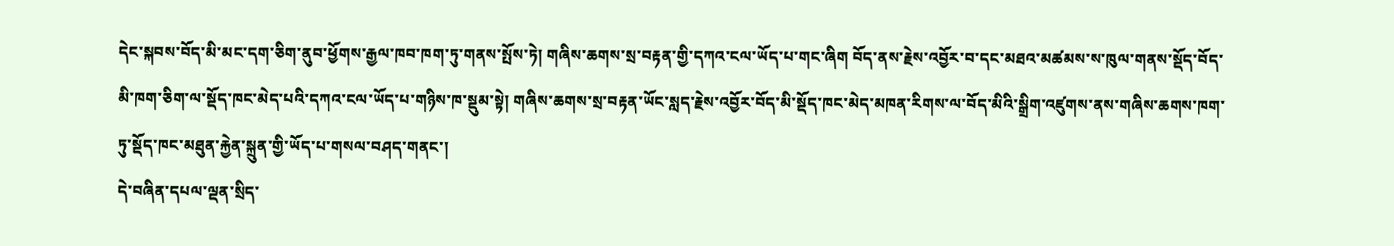དེང་སྐབས་བོད་མི་མང་དག་ཅིག་ནུབ་ཕྱོགས་རྒྱལ་ཁབ་ཁག་ཏུ་གནས་སྤོས་ཏེ། གཞིས་ཆགས་སྲ་བརྟན་གྱི་དཀའ་ངལ་ཡོད་པ་གང་ཞིག བོད་ནས་རྗེས་འབྱོར་བ་དང་མཐའ་མཚམས་ས་ཁུལ་གནས་སྡོད་བོད་མི་ཁག་ཅིག་ལ་སྡོད་ཁང་མེད་པའི་དཀའ་ངལ་ཡོད་པ་གཉིས་ཁ་སྡུམ་སྟེ། གཞིས་ཆགས་སྲ་བརྟན་ཡོང་སླད་རྗེས་འབྱོར་བོད་མི་སྡོད་ཁང་མེད་མཁན་རིགས་ལ་བོད་མིའི་སྒྲིག་འཛུགས་ནས་གཞིས་ཆགས་ཁག་ཏུ་སྡོད་ཁང་མཐུན་རྐྱེན་སྐྲུན་གྱི་ཡོད་པ་གསལ་བཤད་གནང་།
དེ་བཞིན་དཔལ་ལྡན་སྲིད་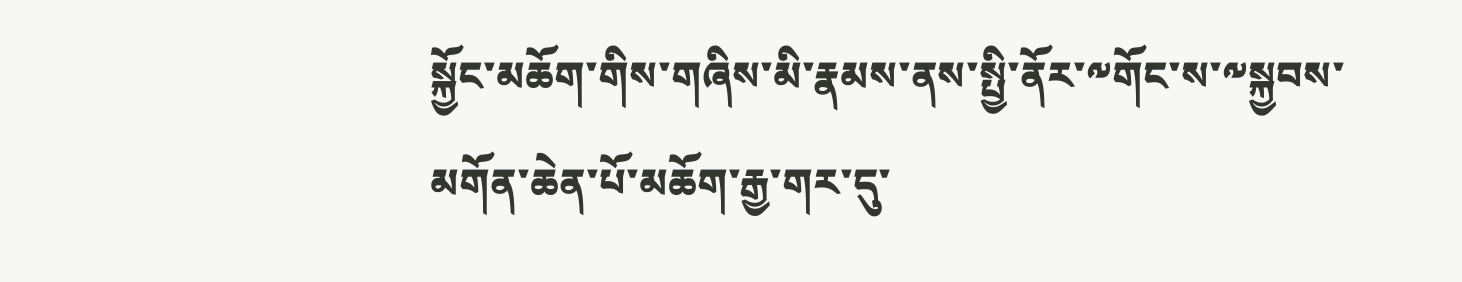སྐྱོང་མཆོག་གིས་གཞིས་མི་རྣམས་ནས་སྤྱི་ནོར་༸གོང་ས་༸སྐྱབས་མགོན་ཆེན་པོ་མཆོག་རྒྱ་གར་དུ་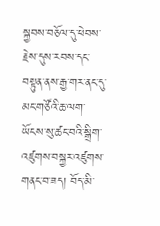སྐྱབས་བཅོལ་དུ་ཕེབས་རྗེས་དུས་རབས་དང་བསྟུན་ནས་རྒྱ་གར་ནང་དུ་མང་གཙོའི་ཆ་ལག་ཡོངས་སུ་ཚང་བའི་སྒྲིག་འཛུགས་བསྐྱར་འཛུགས་གནང་བ་ཟད། བོད་མི་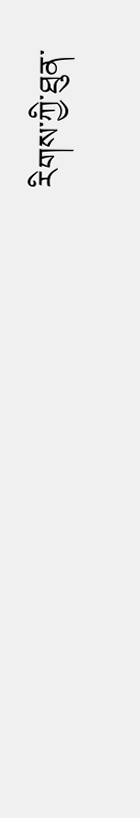རིགས་ཀྱི་ཐུན་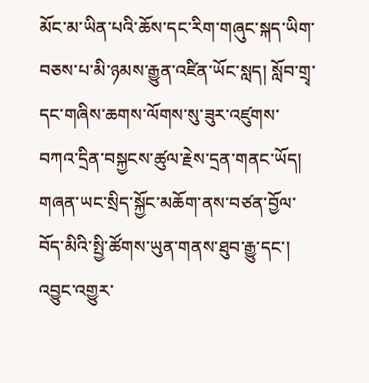མོང་མ་ཡིན་པའི་ཆོས་དང་རིག་གཞུང་སྐད་ཡིག་བཅས་པ་མི་ཉམས་རྒྱུན་འཛིན་ཡོང་སླད། སློབ་གྲྭ་དང་གཞིས་ཆགས་ལོགས་སུ་ཟུར་འཛུགས་བཀའ་དྲིན་བསྐྱངས་ཚུལ་རྗེས་དྲན་གནང་ཡོད།
གཞན་ཡང་སྲིད་སྐྱོང་མཆོག་ནས་བཙན་བྱོལ་བོད་མིའི་སྤྱི་ཚོགས་ཡུན་གནས་ཐུབ་རྒྱུ་དང་། འབྱུང་འགྱུར་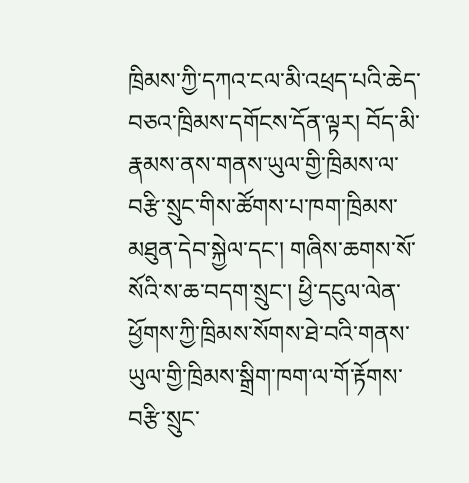ཁྲིམས་ཀྱི་དཀའ་ངལ་མི་འཕྲད་པའི་ཆེད་བཅའ་ཁྲིམས་དགོངས་དོན་ལྟར། བོད་མི་རྣམས་ནས་གནས་ཡུལ་གྱི་ཁྲིམས་ལ་བརྩི་སྲུང་གིས་ཚོགས་པ་ཁག་ཁྲིམས་མཐུན་དེབ་སྐྱེལ་དང་། གཞིས་ཆགས་སོ་སོའི་ས་ཆ་བདག་སྲུང་། ཕྱི་དངུལ་ལེན་ཕྱོགས་ཀྱི་ཁྲིམས་སོགས་ཐེ་བའི་གནས་ཡུལ་གྱི་ཁྲིམས་སྒྲིག་ཁག་ལ་གོ་རྟོགས་བརྩི་སྲུང་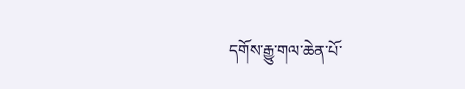དགོས་རྒྱུ་གལ་ཆེན་པོ་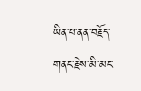ཡིན་པ་ནན་བརྗོད་གནང་རྗེས་མི་མང་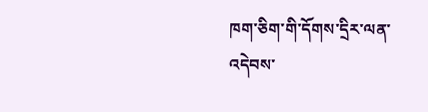ཁག་ཅིག་གི་དོགས་དྲིར་ལན་འདེབས་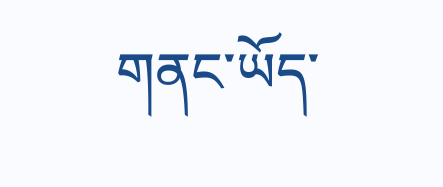གནང་ཡོད་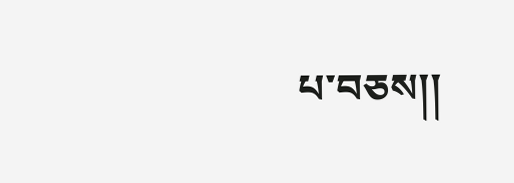པ་བཅས།།